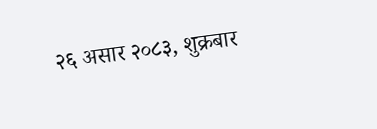२६ असार २०८३, शुक्रबार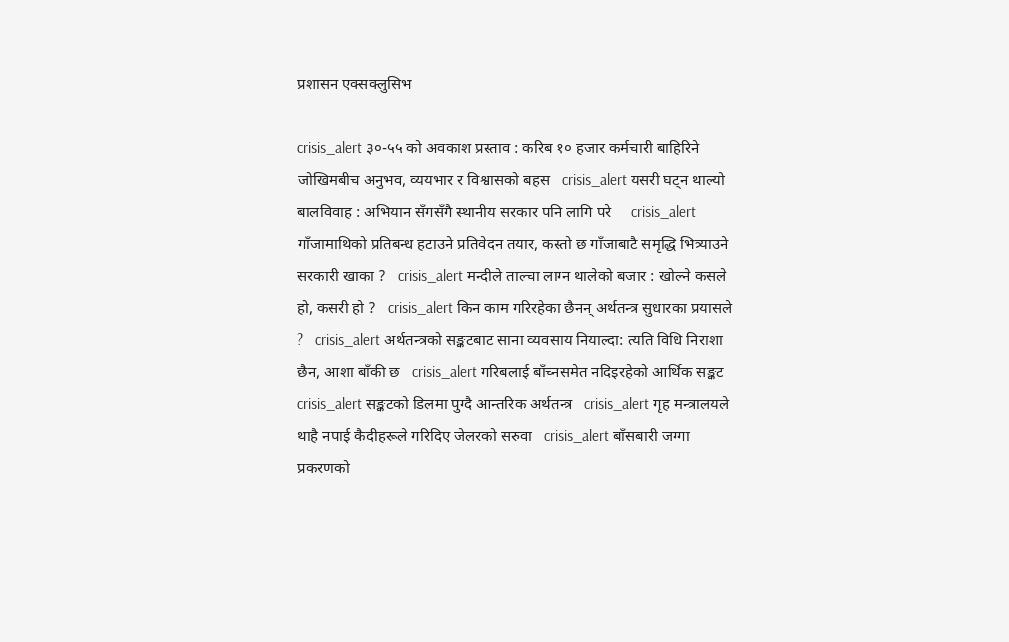प्रशासन एक्सक्लुसिभ

crisis_alert ३०-५५ को अवकाश प्रस्ताव : करिब १० हजार कर्मचारी बाहिरिने जोखिमबीच अनुभव, व्ययभार र विश्वासको बहस   crisis_alert यसरी घट्न थाल्यो बालविवाह : अभियान सँगसँगै स्थानीय सरकार पनि लागि परे     crisis_alert गाँजामाथिको प्रतिबन्ध हटाउने प्रतिवेदन तयार, कस्तो छ गाँजाबाटै समृद्धि भित्र्याउने सरकारी खाका ?   crisis_alert मन्दीले ताल्चा लाग्न थालेको बजार : खोल्ने कसले हो, कसरी हो ?   crisis_alert किन काम गरिरहेका छैनन् अर्थतन्त्र सुधारका प्रयासले ?   crisis_alert अर्थतन्त्रको सङ्कटबाट साना व्यवसाय नियाल्दा: त्यति विधि निराशा छैन, आशा बाँकी छ   crisis_alert गरिबलाई बाँच्नसमेत नदिइरहेको आर्थिक सङ्कट   crisis_alert सङ्कटको डिलमा पुग्दै आन्तरिक अर्थतन्त्र   crisis_alert गृह मन्त्रालयले थाहै नपाई कैदीहरूले गरिदिए जेलरको सरुवा   crisis_alert बाँसबारी जग्गा प्रकरणको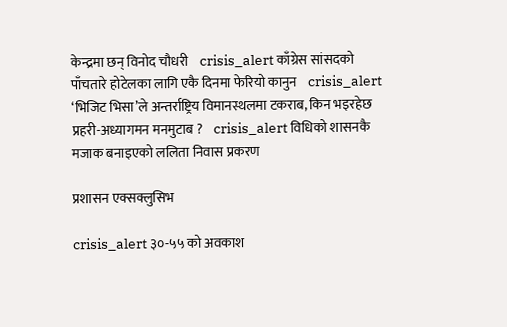केन्द्रमा छन् विनोद चौधरी    crisis_alert काँग्रेस सांसदको पाँचतारे होटेलका लागि एकै दिनमा फेरियो कानुन    crisis_alert ‘भिजिट भिसा’ले अन्तर्राष्ट्रिय विमानस्थलमा टकराब, किन भइरहेछ प्रहरी-अध्यागमन मनमुटाब ?    crisis_alert विधिको शासनकै मजाक बनाइएको ललिता निवास प्रकरण

प्रशासन एक्सक्लुसिभ

crisis_alert ३०-५५ को अवकाश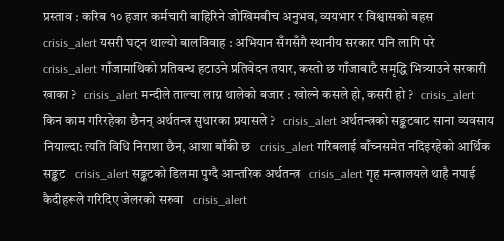प्रस्ताव : करिब १० हजार कर्मचारी बाहिरिने जोखिमबीच अनुभव, व्ययभार र विश्वासको बहस   crisis_alert यसरी घट्न थाल्यो बालविवाह : अभियान सँगसँगै स्थानीय सरकार पनि लागि परे     crisis_alert गाँजामाथिको प्रतिबन्ध हटाउने प्रतिवेदन तयार, कस्तो छ गाँजाबाटै समृद्धि भित्र्याउने सरकारी खाका ?   crisis_alert मन्दीले ताल्चा लाग्न थालेको बजार : खोल्ने कसले हो, कसरी हो ?   crisis_alert किन काम गरिरहेका छैनन् अर्थतन्त्र सुधारका प्रयासले ?   crisis_alert अर्थतन्त्रको सङ्कटबाट साना व्यवसाय नियाल्दा: त्यति विधि निराशा छैन, आशा बाँकी छ   crisis_alert गरिबलाई बाँच्नसमेत नदिइरहेको आर्थिक सङ्कट   crisis_alert सङ्कटको डिलमा पुग्दै आन्तरिक अर्थतन्त्र   crisis_alert गृह मन्त्रालयले थाहै नपाई कैदीहरूले गरिदिए जेलरको सरुवा   crisis_alert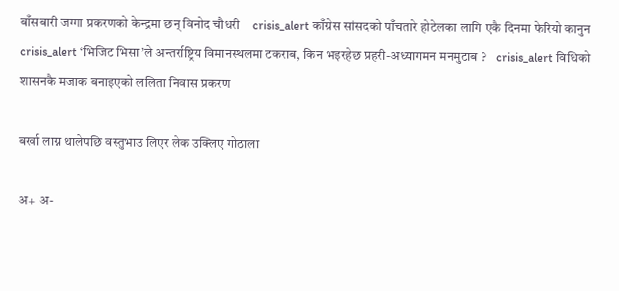बाँसबारी जग्गा प्रकरणको केन्द्रमा छन् विनोद चौधरी    crisis_alert काँग्रेस सांसदको पाँचतारे होटेलका लागि एकै दिनमा फेरियो कानुन    crisis_alert ‘भिजिट भिसा’ले अन्तर्राष्ट्रिय विमानस्थलमा टकराब, किन भइरहेछ प्रहरी-अध्यागमन मनमुटाब ?    crisis_alert विधिको शासनकै मजाक बनाइएको ललिता निवास प्रकरण

बर्खा लाग्न थालेपछि वस्तुभाउ लिएर लेक उक्लिए गोठाला

अ+ अ-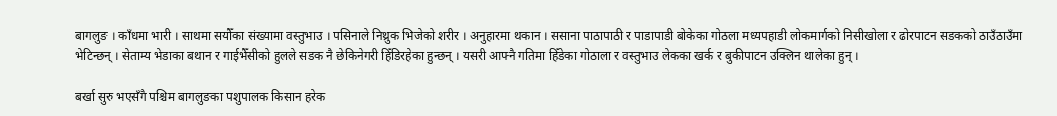बागलुङ । काँधमा भारी । साथमा सयौँका संख्यामा वस्तुभाउ । पसिनाले निथ्रुक भिजेको शरीर । अनुहारमा थकान । ससाना पाठापाठी र पाडापाडी बोकेका गोठला मध्यपहाडी लोकमार्गको निसीखोला र ढोरपाटन सडकको ठाउँठाउँमा भेटिन्छन् । सेताम्य भेडाका बथान र गाईभैँसीको हुलले सडक नै छेकिनेगरी हिँडिरहेका हुन्छन् । यसरी आफ्नै गतिमा हिँडेका गोठाला र वस्तुभाउ लेकका खर्क र बुकीपाटन उक्लिन थालेका हुन् ।

बर्खा सुरु भएसँगै पश्चिम बागलुङका पशुपालक किसान हरेक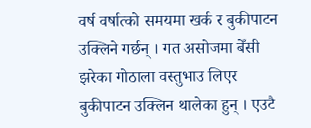वर्ष वर्षात्को समयमा खर्क र बुकीपाटन उक्लिने गर्छन् । गत असोजमा बेँसी झरेका गोठाला वस्तुभाउ लिएर बुकीपाटन उक्लिन थालेका हुन् । एउटै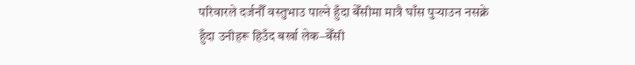परिवारले दर्जनौँ वस्तुभाउ पाल्ने हुँदा बेँसीमा मात्रै घाँस पुर्‍याउन नसक्ने हुँदा उनीहरू हिउँद बर्खा लेक–बेँसी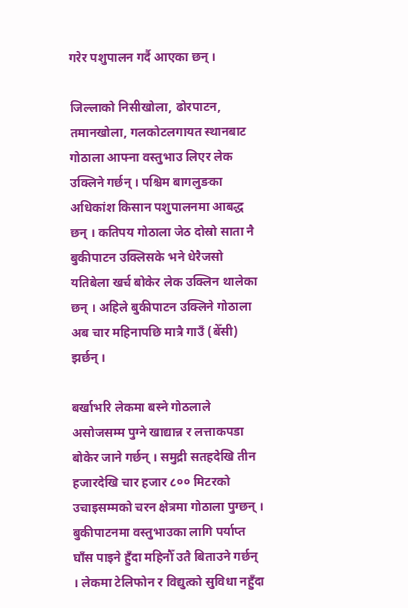गरेर पशुपालन गर्दै आएका छन् ।

जिल्लाको निसीखोला, ढोरपाटन, तमानखोला, गलकोटलगायत स्थानबाट गोठाला आफ्ना वस्तुभाउ लिएर लेक उक्लिने गर्छन् । पश्चिम बागलुङका अधिकांश किसान पशुपालनमा आबद्ध छन् । कतिपय गोठाला जेठ दोस्रो साता नै बुकीपाटन उक्लिसके भने धेरैजसो यतिबेला खर्च बोकेर लेक उक्लिन थालेका छन् । अहिले बुकीपाटन उक्लिने गोठाला अब चार महिनापछि मात्रै गाउँ (बेँसी) झर्छन् ।

बर्खाभरि लेकमा बस्ने गोठलाले असोजसम्म पुग्ने खाद्यान्न र लत्ताकपडा बोकेर जाने गर्छन् । समुद्री सतहदेखि तीन हजारदेखि चार हजार ८०० मिटरको उचाइसम्मको चरन क्षेत्रमा गोठाला पुग्छन् । बुकीपाटनमा वस्तुभाउका लागि पर्याप्त घाँस पाइने हुँदा महिनौँ उतै बिताउने गर्छन् । लेकमा टेलिफोन र विद्युत्को सुविधा नहुँदा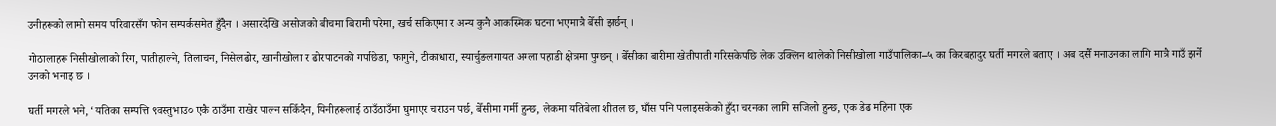उनीहरूको लामो समय परिवारसँग फोन सम्पर्कसमेत हुँदैन । असारदेखि असोजको बीचमा बिरामी परेमा, खर्च सकिएमा र अन्य कुनै आकस्मिक घटना भएमात्रै बेँसी झर्छन् ।

गोठालाहरू निसीखोलाको रिग, पातीहाल्ने, तिलाचन, निसेलढोर, खानीखोला र ढोरपाटनको गर्पाछेडा, फागुने, टीकाधारा, स्यार्चुङलगायत अग्ला पहाडी क्षेत्रमा पुग्छन् । बेँसीका बारीमा खेतीपाती गरिसकेपछि लेक उक्लिन थालेको निसीखोला गाउँपालिका–५ का किरबहादुर घर्ती मगरले बताए । अब दसैँ मनाउनका लागि मात्रै गाउँ झर्ने उनको भनाइ छ ।

घर्ती मगरले भने, ‘यतिका सम्पत्ति ९वस्तुभाउ० एकै ठाउँमा राखेर पाल्न सकिँदैन, यिनीहरूलाई ठाउँठाउँमा घुमाएर चराउन पर्छ, बेँसीमा गर्मी हुन्छ, लेकमा यतिबेला शीतल छ, घाँस पनि पलाइसकेको हुँदा चरनका लागि सजिलो हुन्छ, एक डेढ महिना एक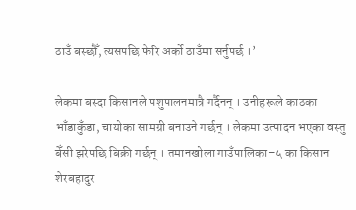ठाउँ बस्छौँ, त्यसपछि फेरि अर्को ठाउँमा सर्नुपर्छ ।’

लेकमा बस्दा किसानले पशुपालनमात्रै गर्दैनन् । उनीहरूले काठका भाँडाकुँडा, चायोका सामग्री बनाउने गर्छन् । लेकमा उत्पादन भएका वस्तु बेँसी झरेपछि बिक्री गर्छन् । तमानखोला गाउँपालिका–५ का किसान शेरबहादुर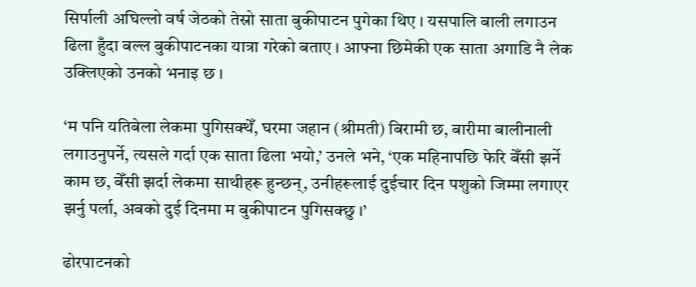सिर्पाली अघिल्लो वर्ष जेठको तेस्रो साता बुकीपाटन पुगेका थिए । यसपालि बाली लगाउन ढिला हुँदा बल्ल बुकीपाटनका यात्रा गरेको बताए । आफ्ना छिमेकी एक साता अगाडि नै लेक उक्लिएको उनको भनाइ छ ।

‘म पनि यतिबेला लेकमा पुगिसक्थेँ, घरमा जहान (श्रीमती) बिरामी छ, बारीमा बालीनाली लगाउनुपर्ने, त्यसले गर्दा एक साता ढिला भयो,’ उनले भने, ‘एक महिनापछि फेरि बेँसी झर्ने काम छ, बेँसी झर्दा लेकमा साथीहरू हुन्छन्, उनीहरूलाई दुईचार दिन पशुको जिम्मा लगाएर झर्नु पर्ला, अबको दुई दिनमा म बुकीपाटन पुगिसक्छु ।’

ढोरपाटनको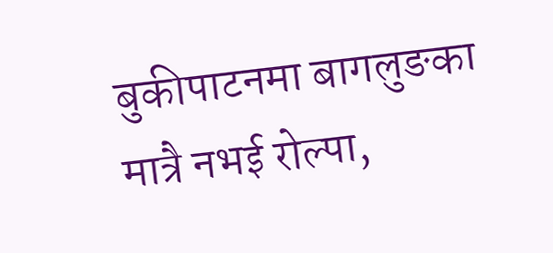बुकीपाटनमा बागलुङका मात्रै नभई रोल्पा,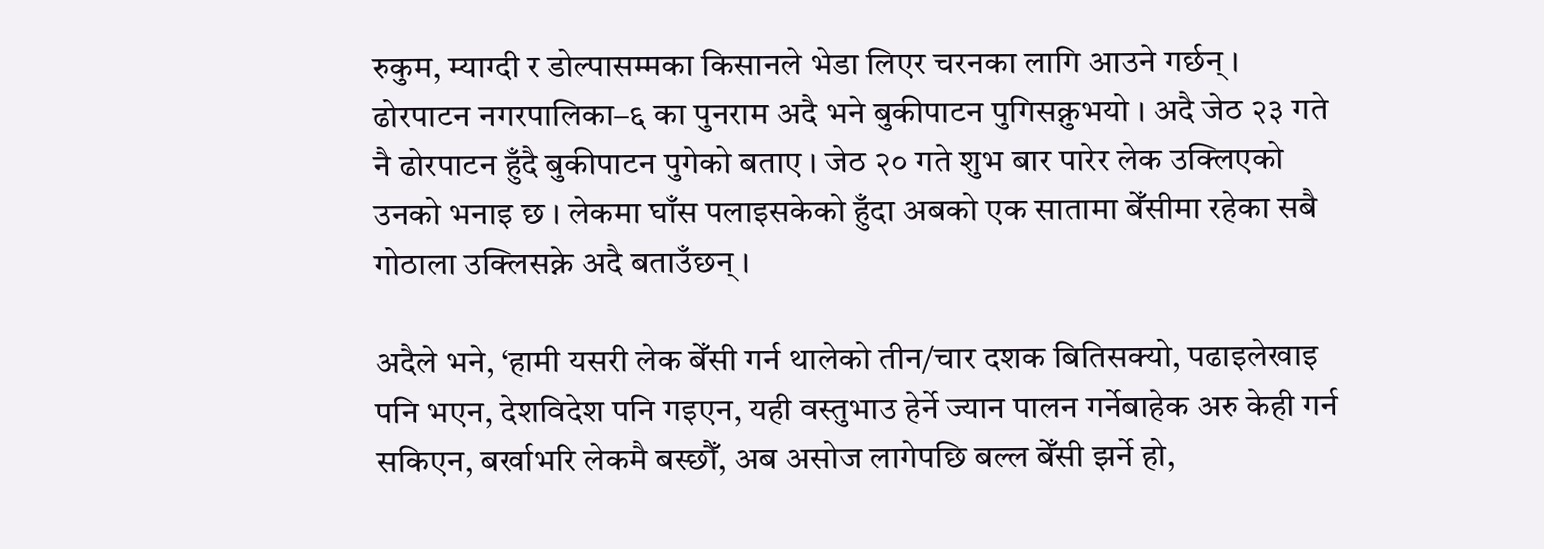रुकुम, म्याग्दी र डोल्पासम्मका किसानले भेडा लिएर चरनका लागि आउने गर्छन् । ढोरपाटन नगरपालिका–६ का पुनराम अदै भने बुकीपाटन पुगिसक्नुभयो । अदै जेठ २३ गते नै ढोरपाटन हुँदै बुकीपाटन पुगेको बताए । जेठ २० गते शुभ बार पारेर लेक उक्लिएको उनको भनाइ छ । लेकमा घाँस पलाइसकेको हुँदा अबको एक सातामा बेँसीमा रहेका सबै गोठाला उक्लिसक्ने अदै बताउँछन् ।

अदैले भने, ‘हामी यसरी लेक बेँसी गर्न थालेको तीन/चार दशक बितिसक्यो, पढाइलेखाइ पनि भएन, देशविदेश पनि गइएन, यही वस्तुभाउ हेर्ने ज्यान पालन गर्नेबाहेक अरु केही गर्न सकिएन, बर्खाभरि लेकमै बस्छौँ, अब असोज लागेपछि बल्ल बेँसी झर्ने हो,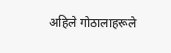अहिले गोठालाहरूले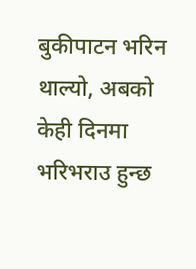बुकीपाटन भरिन थाल्यो, अबको केही दिनमा भरिभराउ हुन्छ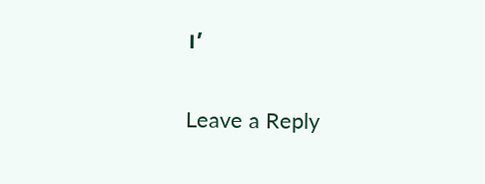।’

Leave a Reply